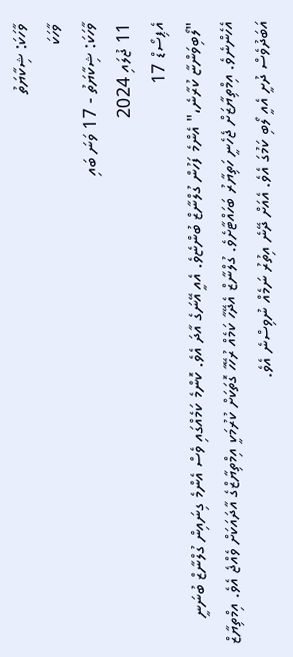ވާހަކަ: ޝިކާޔަތު
ވާހަކަ
ވާހަކަ: ޝިކާޔަތު - 17 ވަނަ ބައި
11 ޖުލައި 2024
އެޕިސޯޑް 17
"ލޯބިވަންޏާ ކުރާނެ،" އެންމެ ފަހުން ގުލްނާޒް ބުންޏެވެ. އެއީ އޭނަގެ އާދަ އެވެ. ކޮންމެ ކަމެއްގައި ވެސް އެންމެ ގިނައިން ގުލްނާޒް ބުނަނީ އެހެންނެވެ. އިމްތިޔާޒަށް ޖެހެނީ ހަތިޔާރު ބަހައްޓާށެވެ. ގުލްނާޒް އެދޭހާ ކަމެއް ރުހޭހާ ގޮތަކަށް ކުރުމަކީ އިމްތިޔާޒްގެ އާދައަކަށް ވެއްޖެ އެވެ. އިމްތިޔާޒް އަބަދުވެސް ދުށީ އެއީ ލޯބި ކަމުގަ އެވެ. އެއަށް ދޭނެ އިތުރު ނަމެއް ނުވިސްނެ އެވެ.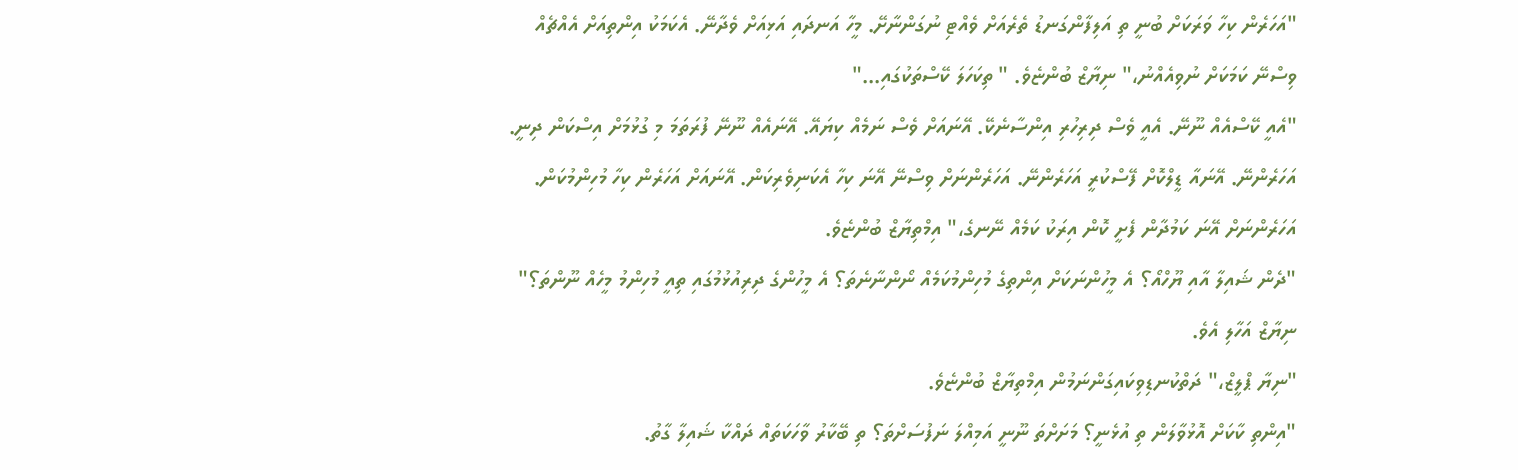"އަހަރެން ކިހާ ވަރަކަށް ބުނީ ތި އަލިފާންގަނޑު ތެރެއަށް ވެއްޓި ނުގަންނާށޭ. މީހާ އަނދައި އަޅިއަށް ވެދާނޭ. އެކަމަކު އިންތިއަށް އެއްޗެއް ވިސްނޭ ކަމަކަށް ނުވިއެއްނު،" ނިޔާޒް ބުންޏެވެ. " ތިކަހަލަ ކޭސްތަކުގައި..."
"އެއީ ކޭސްއެއް ނޫނޭ. އެއީ ވެސް ދިރިހުރި އިންސާނެކޭ. އޭނައަށް ވެސް ނަމެއް ކިޔައޭ. އޭނައެއް ނޫނޭ ފުރަތަމަ މި ގުޅުމަށް އިސްކަން ދިނީ. އަހަރެންނޭ. އޭނައާ ޑީލްކޮށް ފޭސްކުރީ އަހަރެންނޭ. އަހަރެންނަށް ވިސްނޭ އޭނަ ކިހާ އެކަނިވެރިކަން. އޭނައަށް އަހަރެން ކިހާ މުހިންމުކަން. އަހަރެންނަށް އޭނަ ކަމުދާން ފެށީ ކޮން އިރަކު ކަމެއް ނޭނގެ،" އިމްތިޔާޒް ބުންޏެވެ.
"ދެން ޝައިލާ އާއި ޔޫހްއޯ؟ އެ މީހުންނަކަށް އިންތިގެ މުހިންމުކަމެއް ނޯންނާނެތަ؟ އެ މީހުންގެ ދިރިއުޅުމުގައި ތިއީ މުހިންމު މީހެއް ނޫންތަ؟" ނިޔާޒް އަހާލި އެވެ.
"ނިޔާ ޕްލީޒް،" ދަތްކުނޑިވިކައިގަންނަމުން އިމްތިޔާޒް ބުންޏެވެ.
"އިންތި ކާކަށް އޮޅުވާލަން ތި އުޅެނީ؟ މަށަށްތަ ނޫނީ އަމިއްލަ ނަފުސަށްތަ؟ ތި ބޭކާރު ވާހަކަތައް ދައްކާ ޝައިލާ ގާތު.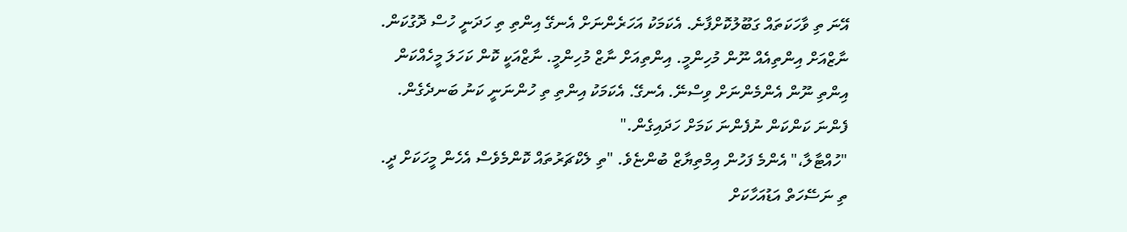އޭނަ ތި ވާހަކަތައް ގަބޫލުކޮށްފާނެ. އެކަމަކު އަހަރެންނަށް އެނގޭ އިންތި ތި ހަދަނީ ހުސް ދޮގުކަން. ނާޒްއަށް އިންތިއެއް ނޫން މުހިންމީ. އިންތިއަށް ނާޒް މުހިންމީ. ނާޒްއަކީ ކޮން ކަހަލަ މީހެއްކަން އިންތި ނޫން އެންމެންނަށް ވިސްނޭ. އެނގޭ. އެކަމަކު އިންތި ތި ހުންނަނީ ކަނު ބަނދެގެން. ފެންނަ ކަންކަން ނުފެންނަ ކަމަށް ހަދައިގެން."
"ހުއްޓާލާ،" އެންމެ ފަހުން އިމްތިޔާޒް ބުންޏެވެ. "ތި ލެކްޗަރުތައް ކޮންމެވެސް އެހެން މީހަކަށް ދީ. ތި ނަސޭހަތް އަޑުއަހާކަށް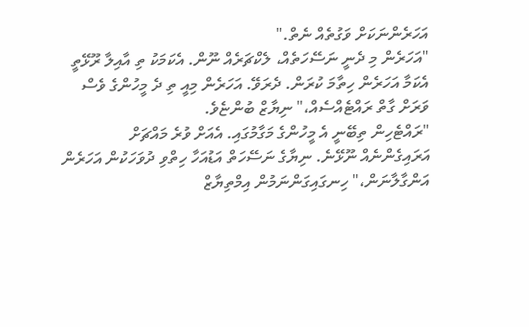އަހަރެންނަކަށް ވަގުތެއް ނެތް."
"އަހަރެން މި ދެނީ ނަސޭހަތެއް، ލެކްޗަރެއް ނޫން. އެކަމަކު ތި އާއިލާ ރޫޅޭތީ އެކަމާ އަހަރެން ހިތާމަ ކުރަން. ދެރަވޭ. އަހަރެން މިއީ ތި ދެ މީހުންގެ ވެސް ވަރަށް ގާތް ރައްޓެއްސެއް،" ނިޔާޒް ބުންޏެވެ.
"ރައްޓެހިން ތިބޭނީ އެ މީހުންގެ މަގާމުގައި. އެއަށް ވުރެ މައްޗަށް އަރައިގެންނެއް ނޫޅޭނެ. ނިޔާގެ ނަސޭހަތް އަޑުއަހާ ހިތްވި ދުވަހަކުން އަހަރެން އަންގާލާނަން،" ހިނގައިގަންނަމުން އިމްތިޔާޒް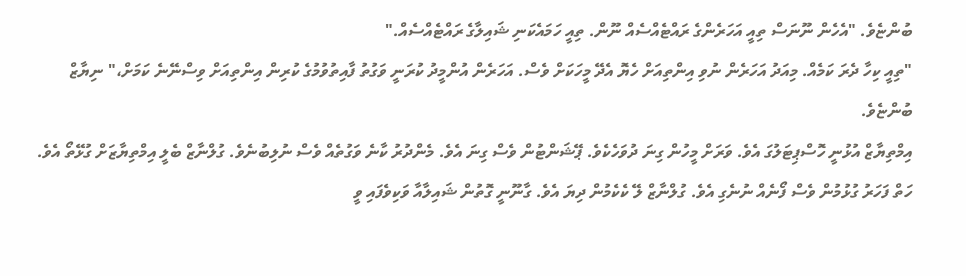ބުންޏެވެ. "އެހެން ނޫނަސް ތިއީ އަހަރެންގެ ރައްޓެއްސެއް ނޫން. ތިއީ ހަމައެކަނި ޝައިލާގެ ރައްޓެއްސެއް."
"ތިއީ ކިހާ ދެރަ ކަމެއް. މިއަދު އަހަރެން ނުވި އިންތިއަށް ހެޔޮ އެދޭ މީހަކަށް ވެސް. އަހަރެން އުންމީދު ކުރަނީ ވަގުތު ފާއިތުވުމުގެ ކުރިން އިންތިއަށް ވިސްނޭނެ ކަމަށް،" ނިޔާޒް ބުންޏެވެ.
އިމްތިޔާޒް އުޅުނީ ހޮސްޕިޓަލުގަ އެވެ. ވަރަށް މީހުން ގިނަ ދުވަހެކެވެ. ޕޭޝަންޓުން ވެސް ގިނަ އެވެ. މެންދުރު ކާނެ ވަގުތެއް ވެސް ނުލިބުނެވެ. ގުލްނާޒް ބެލީ އިމްތިޔާޒަށް ގުޅޭތޯ އެވެ. ހަތް ފަހަރު ގުޅުމުން ވެސް ފޯނެއް ނުނެގި އެވެ. ގުލްނާޒް ލޭ ކެކެމުން ދިޔަ އެވެ. ގާނޫނީ ގޮތުން ޝައިލާއާ ވަކިވެފައި ވީ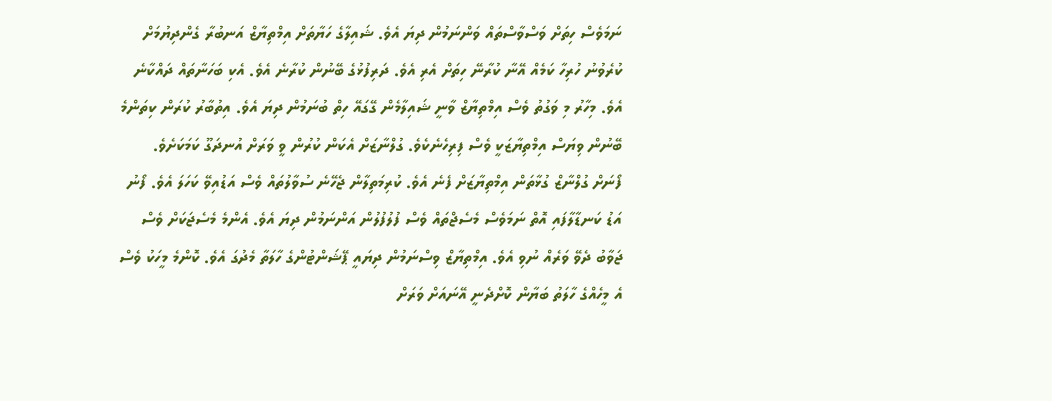ނަމަވެސް ހިތަށް ވަސްވާސްތައް ވަންނަމުން ދިޔަ އެވެ. ޝައިލާގެ ހަޔާތަށް އިމްތިޔާޒް އަނބުރާ ގެންދިޔުމަށް ކުރެވުނު ހުރިހާ ކަމެއް އޭނާ ކުރާނޭ ހިތަށް އެރި އެވެ. ދަރިފުޅުގެ ބޭނުން ކުރާނެ އެވެ. އެކި ބަހަނާތައް ދައްކާނެ އެވެ. މިހާރު މި ވަގުތު ވެސް އިމްތިޔާޒް ވާނީ ޝައިލާމެން ގޭގައޭ ހިތް ބުނަމުން ދިޔަ އެވެ. އިތުބާރު ކުރަން ކިތަންމެ ބޭނުން ވިޔަސް އިމްތިޔާޒަކީ ވެސް ފިރިހެނެކެވެ. ގުލްނާޒަށް އެކަން ކުރުން ވީ ވަރަށް އުނދަގޫ ކަމަކަށެވެ.
ފޯނަށް ގުލްނާޒް ގުޅާތަން އިމްތިޔާޒަށް ފެނެ އެވެ. ކުރިމަތިލާން ޖެހޭނެ ސުވާލުތައް ވެސް އަޑުއިވޭ ކަހަލަ އެވެ. ފޯނު އަޑު ކަނޑާލާފައި އޮތް ނަމަވެސް މެސެޖްތައް ވެސް ފުލުފުލުން އަންނަމުން ދިޔަ އެވެ. އެންމެ މެސެޖަކަށް ވެސް ޖަވާބު ދެވޭ ވަރެއް ނުވި އެވެ. އިމްތިޔާޒް ވިސްނަމުން ދިޔައީ ޕޭޝަންޓުންގެ ހާލަތާ މެދުގަ އެވެ. ކޮންމެ މީހަކު ވެސް އެ މީހެއްގެ ހާލަތު ބަޔާން ކޮށްދެނީ އޭނައަށް ވަރަށް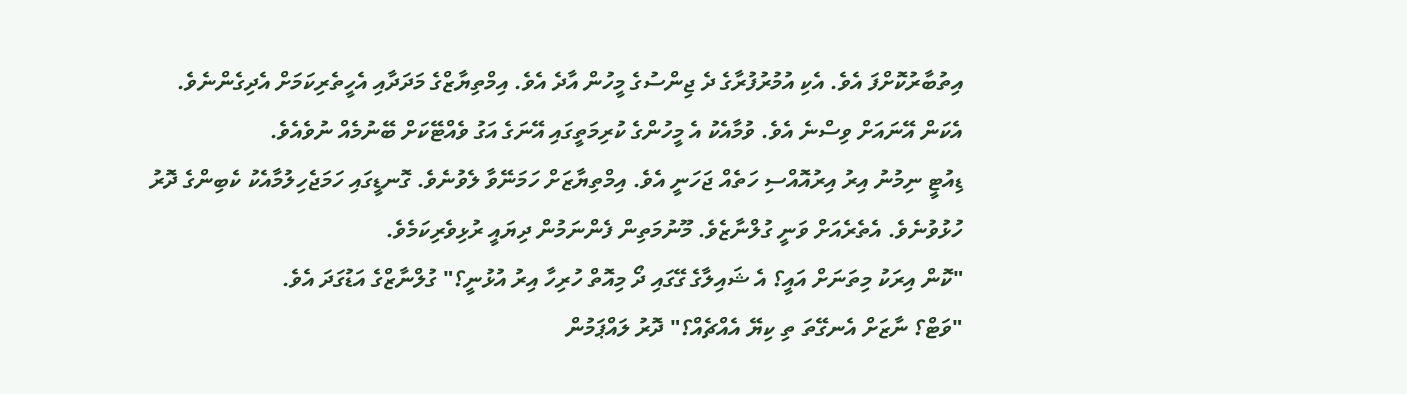އިތުބާރުކޮށްފަ އެވެ. އެކި އުމުރުފުރާގެ ދެ ޖިންސުގެ މީހުން އާދެ އެވެ. އިމްތިޔާޒްގެ މަދަދާއި އެހީތެރިކަމަށް އެދިގެންނެވެ. އެކަން އޭނައަށް ވިސްނެ އެވެ. ވުމާއެކު އެ މީހުންގެ ކުރިމަތީގައި އޭނަގެ އަގު ވެއްޓޭކަށް ބޭނުމެއް ނުވެއެވެ.
ޑިއުޓީ ނިމުނު އިރު އިރުއޮއްސި ހަތެއް ޖަހަނީ އެވެ. އިމްތިޔާޒަށް ހަމަނޭވާ ލެވުނެވެ. ގޮނޑީގައި ހަމަޖެހިލުމާއެކު ކެބިންގެ ދޮރު ހުޅުވުނެވެ. އެތެރެއަށް ވަނީ ގުލްނާޒެވެ. މޫނުމަތިން ފެންނަމުން ދިޔައީ ރުޅިވެރިކަމެވެ.
"ކޮން އިރަކު މިތަނަށް އައީ؟ އެ ޝައިލާގެ ގޭގައި ދޯ މިއޮތް ހުރިހާ އިރު އުޅުނީ؟" ގުލްނާޒްގެ އަޑުގަދަ އެވެ.
"ވަޓް؟ ނާޒަށް އެނގޭތަ ތި ކިޔޭ އެއްޗެއް؟" ދޮރު ލައްޕަމުން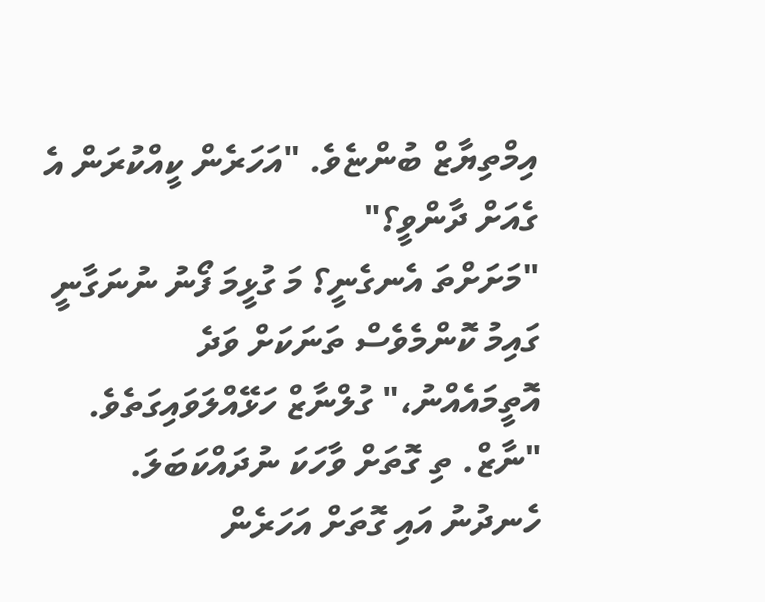އިމްތިޔާޒް ބުންޏެވެ. "އަހަރެން ކީއްކުރަން އެ ގެއަށް ދާންވީ؟"
"މަށަށްތަ އެނގެނީ؟ މަ ގުޅީމަ ފޯނު ނުނަގާނީ ގައިމު ކޮންމެވެސް ތަނަކަށް ވަދެ އޮތީމައެއްނު،" ގުލްނާޒް ހަޅޭއްލަވައިގަތެވެ.
"ނާޒް. ތި ގޮތަށް ވާހަކަ ނުދައްކަބަލަ. ހެނދުނު އައި ގޮތަށް އަހަރެން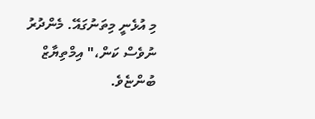މި އުޅެނީ މިތަނުގައޭ. މެންދުރު ނުވެސް ކަން،" އިމްތިޔާޒް ބުންޏެވެ.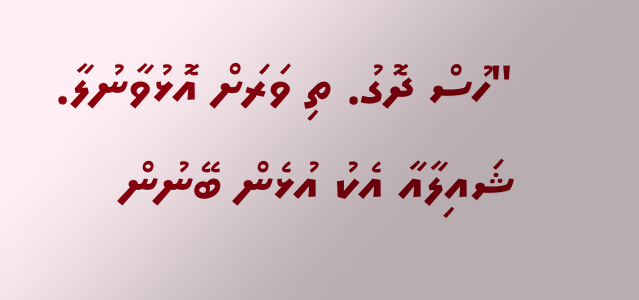"ހުސް ދޮގު. ތި ވަރަށް އޮޅުވާނުލާ. ޝައިލާއާ އެކު އުޅެން ބޭނުން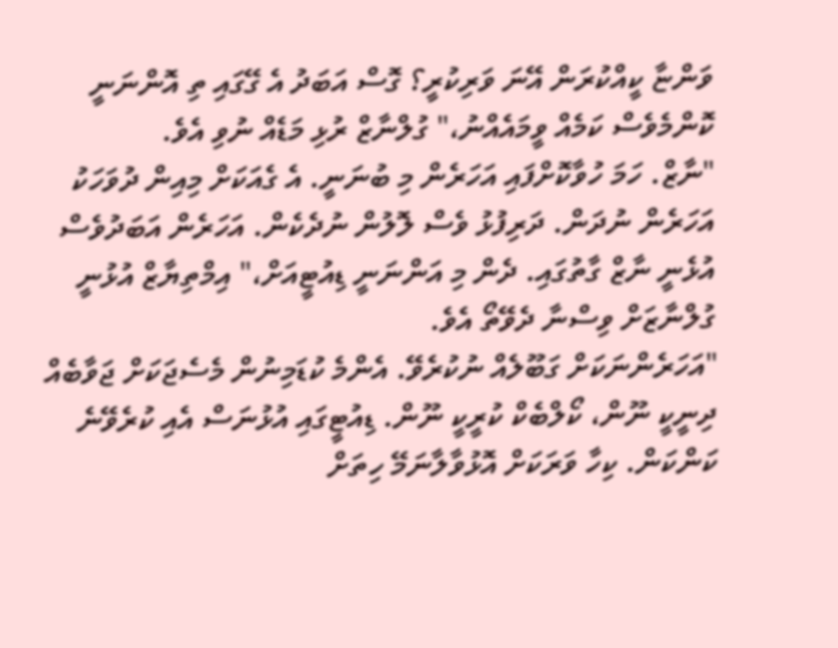ވަންޏާ ކީއްކުރަން އޭނަ ވަރިކުރީ؟ ގޮސް އަބަދު އެ ގޭގައި ތި އޮންނަނީ ކޮންމެވެސް ކަމެއް ވީމައެއްނު،" ގުލްނާޒް ރުޅި މަޑެއް ނުވި އެވެ.
"ނާޒް. ހަމަ ހުވާކޮށްފައި އަހަރެން މި ބުނަނީ. އެ ގެއަކަށް މިއިން ދުވަހަކު އަހަރެން ނުދަން. ދަރިފުޅު ވެސް ލޮލުން ނުދެކެން. އަހަރެން އަބަދުވެސް އުޅެނީ ނާޒް ގާތުގައި. ދެން މި އަންނަނީ ޑިއުޓީއަށް،" އިމްތިޔާޒް އުޅުނީ ގުލްނާޒަށް ވިސްނާ ދެވޭތޯ އެވެ.
"އަހަރެންނަކަށް ގަބޫލެއް ނުކުރެވޭ. އެންމެ ކުޑަމިނުން މެސެޖަކަށް ޖަވާބެއް ދިނީކީ ނޫން، ކޯލްބެކް ކުރީކީ ނޫން. ޑިއުޓީގައި އުޅުނަސް އެއި ކުރެވޭނެ ކަންކަން. ކިހާ ވަރަކަށް އޮޅުވާލާނަމޭ ހިތަށް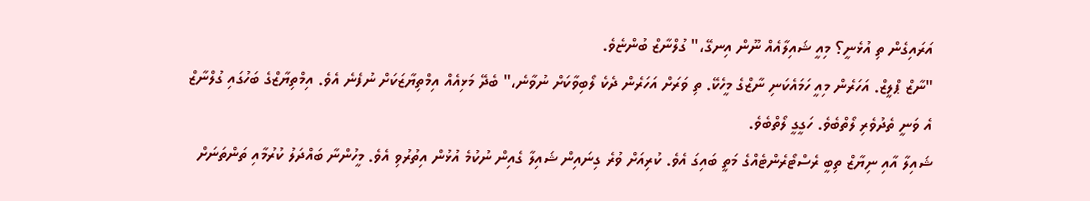އަރައިގެން ތި އުޅެނީ؟ މިއީ ޝައިލާއެއް ނޫން އިނގޭ،" ގުލްނާޒް ބުންޏެވެ.
"ނާޒް ޕްލީޒް. އަހަރެން މިއީ ހަމައެކަނި ނާޒްގެ މީހެކޭ. ތި ވަރަށް އަހަރެން ދެކެ ލޯބިވާކަށް ނުވާނެ،" ބެދޭ މަޅިއެއް އިމްތިޔާޒަކަށް ނުފެނެ އެވެ. އިމްތިޔާޒްގެ ބަހުގައި ގުލްނާޒް އެ ވަނީ ތެދުވެރި ލޯތްބެވެ. ހަގީގީ ލޯތްބެވެ.
ޝައިލާ އާއި ނިޔާޒް ތިބީ ރެސްޓޯރެންޓެއްގެ މަތީ ބައިގަ އެވެ. ކުރިއަށް ވުރެ ގިނައިން ޝައިލާ ގެއިން ނުކުމެ އުޅުން އިތުރުވި އެވެ. މީހުންނާ ބައްދަލު ކުރުމާއި ތަންތަނަށް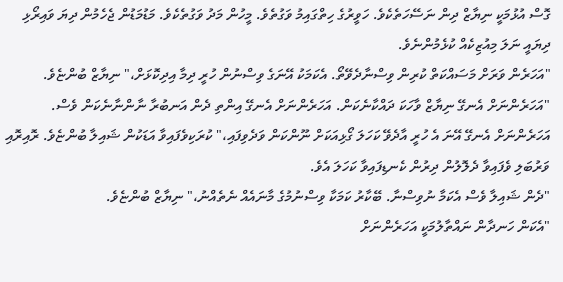ގޮސް އުޅުމަކީ ނިޔާޒް ދިން ނަސޭހަތެކެވެ. ހަވީރުގެ ހިތްގައިމު ވަގުތެވެ. މީހުން މަދު ވަގުތެކެވެ. މަޑުމަޑުން ޖެހެމުން ދިޔަ ވައިރޯޅި ދިޔައީ ނަލަ މިއުޒިކެއް ކުޅެމުންނެވެ.
"އަހަރެން ވަރަށް މަސައްކަތް ކުރިން ވިސްނާދެވޭތޯ. އެކަމަކު އޭނަގެ ވިސްނުން ހުރީ ދިމާ އިދިކޮޅަށް،" ނިޔާޒް ބުންޏެވެ.
"އަހަރެންނަށް އެނގޭ ނިޔާޒް ވާހަކަ ދައްކާނެކަން. އަހަރެންނަށް އެނގޭ އިންތި ދެން އަނބުރާ ނާންނާނެކަން ވެސް. އަހަރެންނަށް އެނގޭ އޭނަ އެ ހުރީ އާދެވޭ ކަހަލަ ގޯޅިއަކަށް ނޫންކަން ވަދެވިފައި،" ކުރަކިވެފައިވާ އަޑަކުން ޝައިލާ ބުންޏެވެ. ރޮއިރޮއި ވަރުބަލި ވެފައިވާ ދެލޮލުން ދިރުން ކެނޑިފައިވާ ކަހަލަ އެވެ.
"ދެން ޝައިލާ ވެސް އެކަމާ ނުވިސްނާ. ބޭކާރު ކަމަކާ ވިސްނުމުގެ މާނައެއް ނެތެއްނު،" ނިޔާޒް ބުންޏެވެ.
"އެކަން ހަނދާން ނައްތާލުމަކީ އަހަރެންނަށް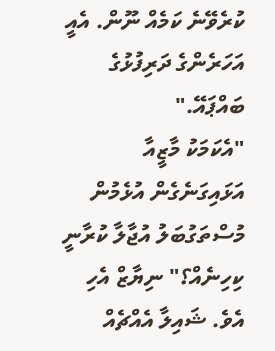ކުރެވޭނެ ކަމެއް ނޫން. އެއީ އަހަރެންގެ ދަރިފުޅުގެ ބައްޕައޭ."
"އެކަމަކު މާޒީއާ އަޅައިގަނެގެން އުޅެމުން މުސްތަގުބަލު އުޖާލާ ކުރާނީ ކިހިނެއް؟" ނިޔާޒް އެހި އެވެ. ޝައިލާ އެއްޗެއް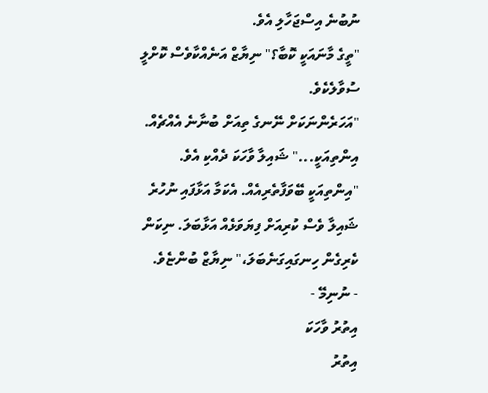ނުބުނެ އިސްޖަހާލި އެވެ.
"ތީގެ މާނައަކީ ކޮބާ؟" ނިޔާޒް އަނެއްކާވެސް ކޮށްލީ ސުވާލެކެވެ.
"އަހަރެންނަކަށް ނޭނގެ ތިއަށް ބުނާނެ އެއްޗެއް. އިންތިއަކީ..." ޝައިލާ ވާހަކަ ދެއްކި އެވެ.
"އިންތިއަކީ ބޭވަފާތެރިއެއް. އެކަމާ އަޅާފައި ނުހުރެ ޝައިލާ ވެސް ކުރިއަށް ފިޔަވަޅެއް އަޅާބަލަ. ނިކަން ކެރިގެން ހިނގައިގަނެބަލަ،" ނިޔާޒް ބުންޏެވެ.
- ނުނިމޭ -
އިތުރު ވާހަކަ
އިތުރު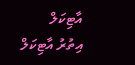އާޓިކަލް
އިތުރު އާޓިކަލް